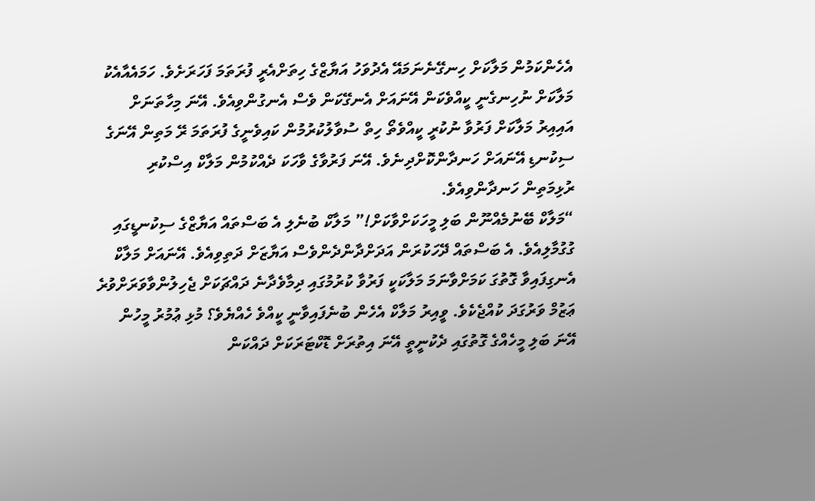އެހެންކަމުން މަލާކަށް ހިނގޭނެނަމައޭ އެދުވަހު އަޔާޒްގެ ހިތަށްއެރީ ފުރަތަމަ ފަހަރަށެވެ. ހަމައެއާއެކު މަލާކަށް ނުހިނގެނީ ކީއްވެކަން އޭނައަށް އެނގޭކަން ވެސް އެނގުންވިއެވެ. އޭނަ މިހާތަނަށް އައިއިރު މަލާކަށް ފަރުވާ ނުކުރީ ކީއްވެތޯ ހިތް ސުވާލުކުރުމުން ކައިވެނީގެ ފުރަތަމަ ރޭ މަތިން އޭނަގެ ސިކުނޑި އޭނައަށް ހަނދާންކޮށްދިނެވެ. އޭނަ ފަރުވާގެ ވާހަކަ ދެއްކުމުން މަލާކް އިސްކުރި ރުޅިމަތިން ހަނދާންވިއެވެ.
“މަލާކް ބޭނުމެއްނޫން ބަލި މީހަކަށްވާކަށް!” މަލާކް ބުނެލި އެ ބަސްތައް އަޔާޒްގެ ސިކުނޑީގައި ގުގުމާލިއެވެ. އެ ބަސްތައް ދޭހަކުރަން އަދަށްދާންދެންވެސް އަޔާޒަށް ދަތިވިއެވެ. އޭނައަށް މަލާކް އެނގިފައިވާ ގޮތުގަ ކަމަށްވާނަމަ މަލާކަކީ ފަރުވާ ކުރުމުގައި ދިމާވެދާނެ ދައްޗަކަށް ޖެހިލުންވާވަރަށްވުރެ ޢަޒުމް ވަރުގަދަ ކުއްޖެކެވެ. ވީއިރު މަލާކް އެހެން ބުނެފައިވާނީ ކީއްވެ ހެއްޔެވެ؟ މުޅި ޢުމުރު މީހުން އޭނަ ބަލި މީހެއްގެ ގޮތުގައި ދެކުނީތީ އޭނަ އިތުރަށް ޑޮކްޓަރަކަށް ދައްކަން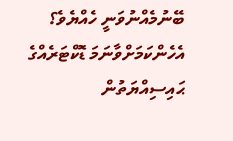ބޭނުމެއްނުވަނީ ހެއްޔެވެ؟ އެހެންކަމަށްވާނަމަ ޑޮކްޓަރެއްގެ ޙައިސިއްޔަތުން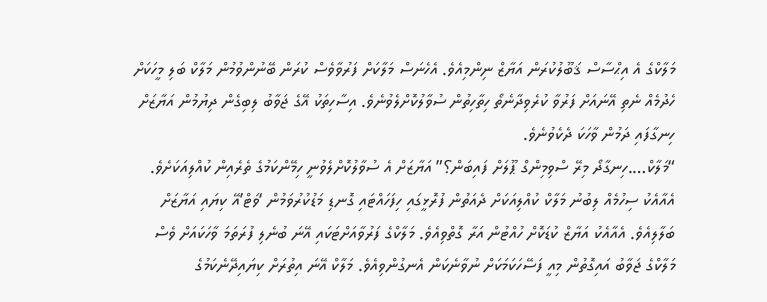މަލާކްގެ އެ އިޙްސާސް ޤަބޫލުކުރަން އަޔާޒް ނިންމިއެވެ. އެހެނަސް މަލާކަށް ފަރުވާވެސް ކުރަން ބޭނުންވުމުން މަލާކް ބަލި މީހަކަށް ހެދުމެއް ނެތި އޭނައަށް ފަރުވާ ކުރެވިދާނެތޯ ހިތާހިތުން ސުވާލުކޮށްލެވުނެވެ. އިސާހިތަކު އޭގެ ޖަވާބު ލިބިގެން ދިޔުމުން އަޔާޒަށް ހިނގާފައި ދަމުން ވާހަކަ ދެކެވުނެވެ.
“މަލާކް….ހިނގާދޯ މިރޭ ސްވިމިންގް ޕޫލަށް ފައިބަން؟” އަޔާޒަށް އެ ސުވާލުކޮށްލެވުނީ ހިމޭންކަމުގެ ތެރެއިން ކުއްލިއަކަށެވެ. އެއާއެކު ސިހުމެއް ލިބުނު މަލާކް ކުއްލިއަކަށް ދެއަތުން ފުރޮޅީގައި ހިފަހައްޓައި ގޮނޑި މަޑުކުރުވަމުން ‘ވަޓް’އޭ ކިޔައި އަޔާޒަށް ބަލާލިއެވެ. އެއާއެކު އަޔާޒް ކުޑަކޮށް ހުއްޓުން އަރާ ގޮތްވިއެވެ. މަލާކްގެ ފަރުވާއަށްޓަކައި އޭނަ ބުނެލި ފުރަތަމަ ވާހަކައަށް ވެސް މަލާކްގެ ޖަވާބު އައިގޮތުން މިއީ ފަސޭހަކަމަކަށް ނުވާނެކަން އެނގުންވިއެވެ. މަލާކް އޭނަ އިތުރަށް ކިޔައިދޭނެކަމުގެ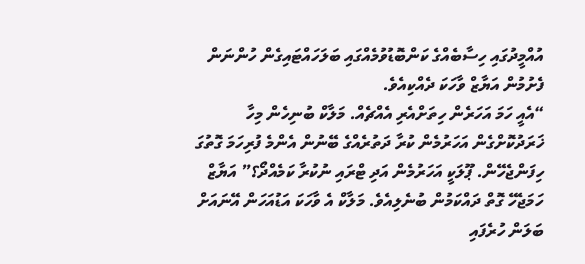އުއްމީދުގައި ހިސާބެއްގެ ކަންބޮޑުވުމެއްގައި ބަލަހައްޓައިގެން ހުންނަން ފެށުމުން އަޔާޒް ވާހަކަ ދެއްކިއެވެ.
“އެއީ ހަމަ އަހަރެން ހިތަށްއެރި އެއްޗެއް. މަލާކް ބުނިހެން މިހާ ޚަރަދުކޮށްގެން އަހަރުމެން ކުރާ ދަތުރެއްގެ ބޭނުން އެންމެ ފުރިހަމަ ގޮތުގަ ހިފަންޖެހޭން. ޕޫލަކީ އަހަރުމެން އަދި ޓްރައި ނުކުރާ ކަމެއްދޯ؟” އަޔާޒް ހަމަޖެހޭ ގޮތް ދައްކަމުން ބުނެލިއެވެ. މަލާކް އެ ވާހަކަ އަޑުއަހަން އޭނައަށް ބަލަން ހުރެފައި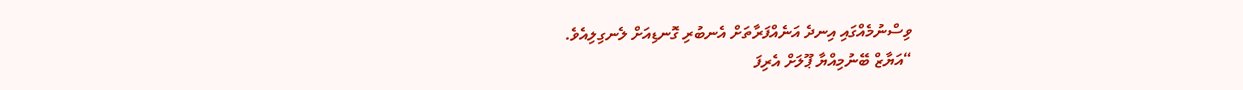ވިސްނުމެއްގައި އިނދެ އަނެއްފަރާތަށް އެނބުރި ގޮނޑިއަށް ލެނގިލިއެވެ.
“އަޔާޒް ބޭނުމިއްޔާ ޕޫލަށް އެރިފަ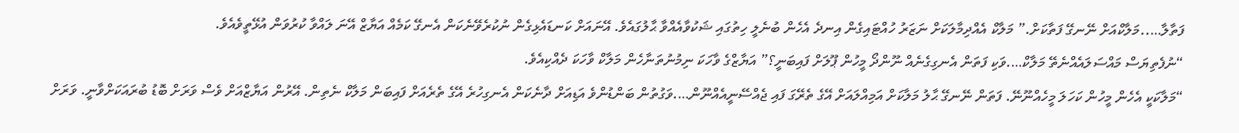ފަތާލާ…..މަލާކްއަށް ނޭނގޭ ފަތާކަށް.” މަލާކް އެއްދިމާލަކަށް ނަޒަރު ހުއްޓައިގެން އިނދެ އެހެން ބުނެލީ ހިތުގައި ޝަކުވާއެއްވާ ޙާލުގައެވެ. އޭނައަށް ކަނޑައެޅިގެން ނުކުރެވޭނެކަން އެނގޭ ކަމެއް އަޔާޒް އޭނަ ލައްވާ ކުރުވަން އުޅޭތީވެއެވެ.
“ނުފެތިޔަސް މައްސަލައެއްނެތޭ މަލާކް….ވަކި ފަތަން އެނގިގެނެއް ނޫންދޯ މީހުން ޕޫލަށް ފައިބަނީ؟” އަޔާޒްގެ ވާހަކަ ނިމުނުތަނާހެން މަލާކް ވާހަކަ ދެއްކިއެވެ.
“މަލާކަކީ އެހެން މީހުން ކަހަލަ މީހެއްނޫނޭ. ފަތަން ނޭނގޭ ޙާލު މަލާކަށް އަމިއްލައަށް އޭގެ ތެރޭގަ ފައި ޖެއްސޭނީއެއްނޫން….ވަގުތުން ބަންޑުންވެ އަޑިއަށް ދާނެކަން އެނގިހުރެ އޭގެ ތެރެއަށް ފައިބަން މަލާކް ނެތިން. އޭރުން އަޔާޒްއަށް ވެސް ވަރަށް ބޮޑު ބުރައަކަށްވާނީ. ވަރަށް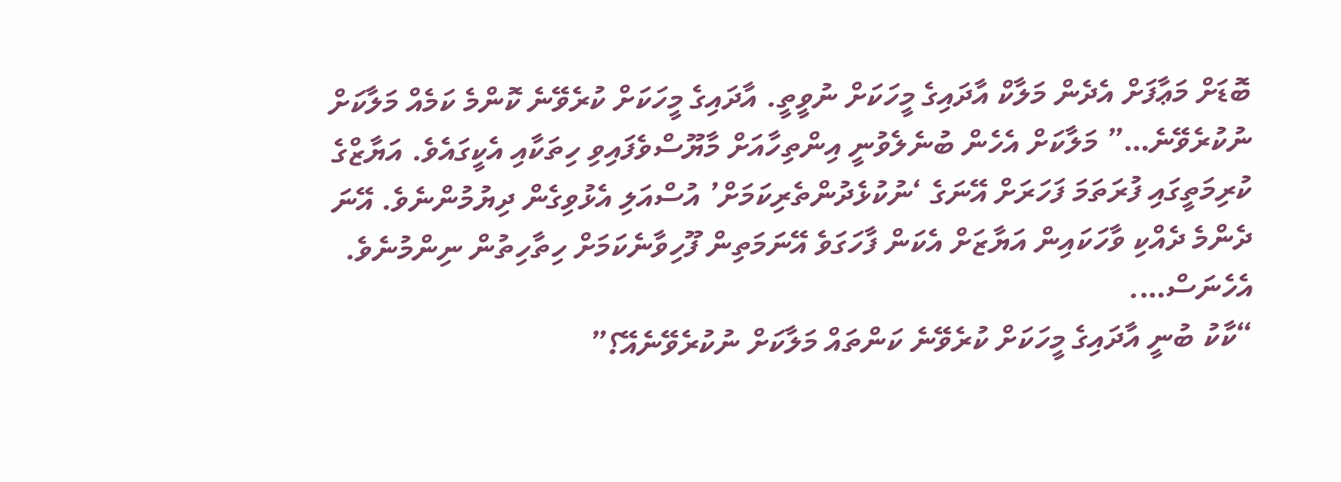ބޮޑަށް މަޢާފަށް އެދެން މަލާކް އާދައިގެ މީހަކަށް ނުވީތީ. އާދައިގެ މީހަކަށް ކުރެވޭނެ ކޮންމެ ކަމެއް މަލާކަށް ނުކުރެވޭނެ…” މަލާކަށް އެހެން ބުނެލެވުނީ އިންތިހާއަށް މާޔޫސްވެފައިވި ހިތަކާއި އެކީގައެވެ. އަޔާޒްގެ ކުރިމަތީގައި ފުރަތަމަ ފަހަރަށް އޭނަގެ ‘ނުކުޅެދުންތެރިކަމަށް’ އުސްއަލި އެޅުވިގެން ދިޔުމުންނެވެ. އޭނަ ދެންމެ ދެއްކި ވާހަކައިން އަޔާޒަށް އެކަން ފާހަގަވެ އޭނަމަތިން ފޫހިވާނެކަމަށް ހިތާހިތުން ނިންމުނެވެ. އެހެނަސް….
“ކާކު ބުނީ އާދައިގެ މީހަކަށް ކުރެވޭނެ ކަންތައް މަލާކަށް ނުކުރެވޭނެއޭ؟”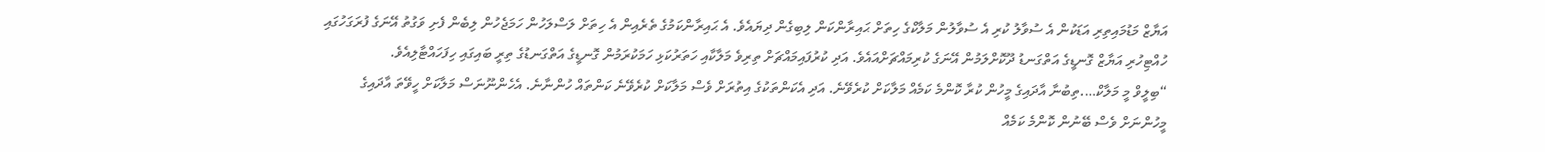އަޔާޒް މަޑުމައިތިރި އަޑަކުން އެ ސުވާލު ކުރި އެ ސުވާލުން މަލާކްގެ ހިތަށް ޙައިރާންކަން ލިބިގެން ދިޔައެވެ. އެ ޙައިރާންކަމުގެ ތެރެއިން އެ ހިތަށް ލަސްލަހުން ހަމަޖެހުން ލިބެން ފެށި ވަގުތު އޭނަގެ ފުރަގަހުގައި ހުއްޓިހުރި އަޔާޒް ގޮނޑީގެ އަތްގަނޑު ދޫކޮށްލަމުން އޭނަގެ ކުރިމައްޗަށްއައެވެ. އަދި ކުރުފައިމައްޗަށް ތިރިވެ މަލާކާއި ހަތަރުކަޅި ހަމަކުރަމުން ގޮނޑީގެ އަތްގަނޑުގެ ތިރީ ބައިގައި ހިފަހައްޓާލިއެވެ.
“ބިލީވް މީ މަލާކް….ތިބުނާ އާދައިގެ މީހުން ކުރާ ކޮންމެ ކަމެއް މަލާކަށް ކުރެވޭނެ. އަދި އެކަންތަކުގެ އިތުރަށް ވެސް މަލާކަށް ކުރެވޭނެ ކަންތައް ހުންނާނެ. އެހެންނޫނަސް މަލާކަށް ހީވޭތަ އާދައިގެ މީހުންނަށް ވެސް ބޭނުން ކޮންމެ ކަމެއް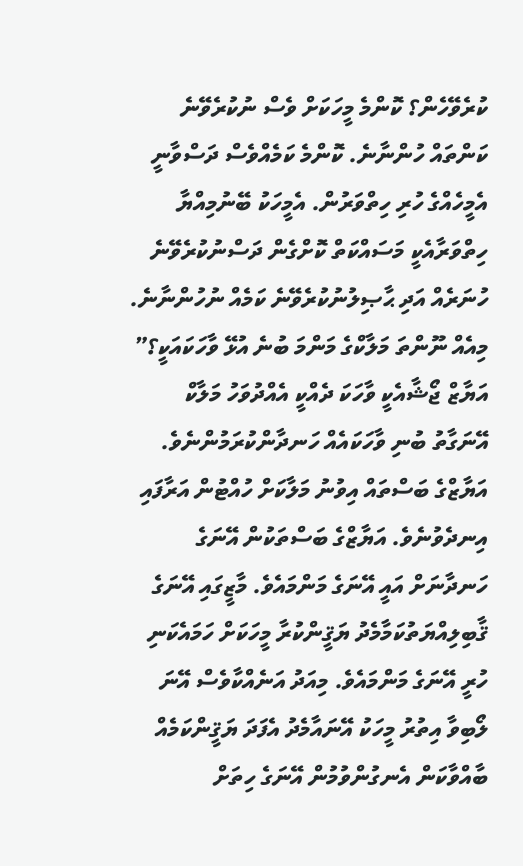ކުރެވޭހެން؟ ކޮންމެ މީހަކަށް ވެސް ނުކުރެވޭނެ ކަންތައް ހުންނާނެ. ކޮންމެ ކަމެއްވެސް ދަސްވާނީ އެމީހެއްގެ ހުރި ހިތްވަރުން. އެމީހަކު ބޭނުމިއްޔާ ހިތްވަރާއެކީ މަސައްކަތް ކޮށްގެން ދަސްނުކުރެވޭނެ ހުނަރެއް އަދި ޙާޞިލުނުކުރެވޭނެ ކަމެއް ނުހުންނާނެ. މިއެއް ނޫންތަ މަލާކްގެ މަންމަ ބުނެ އުޅޭ ވާހަކައަކީ؟” އަޔާޒް ޖޯޝާއެކީ ވާހަކަ ދެއްކީ އެއްދުވަހު މަލާކް އޭނަގާތު ބުނި ވާހަކައެއް ހަނދާންކުރަމުންނެވެ. އަޔާޒްގެ ބަސްތައް އިވުނު މަލާކަށް ހުއްޓުން އަރާފައި އިނދެވުނެވެ. އަޔާޒްގެ ބަސްތަކުން އޭނަގެ ހަނދާނަށް އައީ އޭނަގެ މަންމައެވެ. މާޒީގައި އޭނަގެ ޤާބިލިއްޔަތުކަމާމެދު ޔަޤީންކުރާ މީހަކަށް ހަމައެކަނި ހުރީ އޭނަގެ މަންމައެވެ. މިއަދު އަނެއްކާވެސް އޭނަ ލޯބިވާ އިތުރު މީހަކު އޭނައާމެދު އެފަދަ ޔަޤީންކަމެއް ބާއްވާކަން އެނގުންވުމުން އޭނަގެ ހިތަށް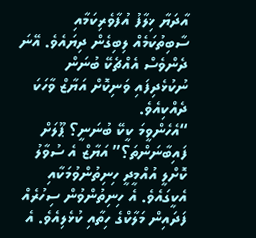އާދަޔާ ޚިލާފު އުފާވެރިކަމާއި ސާބިތުކަމެއް ލިބިގެން ދިޔައެވެ. އޭނަ ދެންވެސް އެއްޗެކޭ ބުނަން ނުކުޅެދިފައި ވަނިކޮށް އަޔާޒް ވާހަކަ ދެއްކިއެވެ.
“އެހެންވީމަ ކީކޭ ބުނަނީ؟ ޕޫލަށް ފައިބާނަންތަ؟” އަޔާޒް އެ ސުވާލު ކޮށްލީ އުއްމީދީ ހިނިތުންވުމަކާއި އެކީގައެވެ. އެ ހިނިތުންވުން ސިހުރެއް ފަދައިން މަލާކްގެ ހިތާއި ކުޅެލިއެވެ. އެ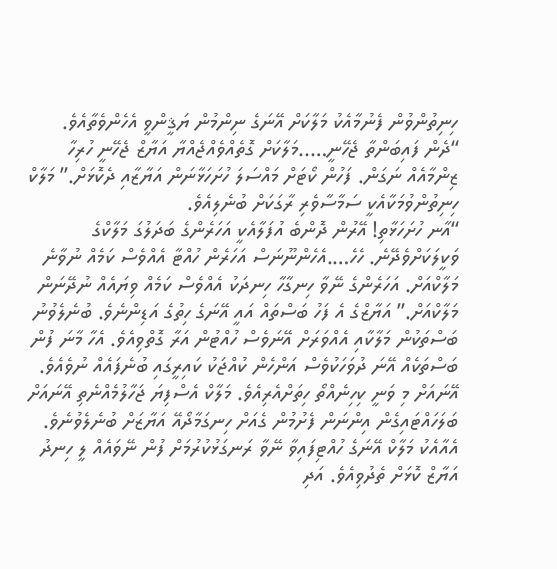ހިނިތުންވުން ފެނުމާއެކު މަލާކަށް އޭނަގެ ނިންމުން ޔަޤީންވީ އެހެންވެތާއެވެ.
“ދެން ފައިބަންތާ ޖެހޭނީ…..މަލާކަށް ގޮތެއްވެއްޖެއްޔާ އަޔާޒް ޖެހޭނީ ހުރިހާ ޒިންމާއެއް ނަގަން. ފަހުން ކޯޓަށް މައްސަލަ ހުށަހަޅާނަން އަޔާޒާއި ދެކޮޅަށް.” މަލާކް ހިނިތުންވުމަކާއެކީ ސަމާސާވެރި ރާގަކަށް ބުނެލިއެވެ.
“އާނ ހުށަހަޅާތި! އޭރުން ދޮންބެ އުފަލާއެކީ އަހަރެންގެ ބަދަލުގަ މަލާކްގެ ވަކީލަކަށްވެދޭނެ. ހެހެ….އެހެންނޫނަސް އަހަރެން ހުއްޓާ އެއްވެސް ކަމެއް ނުވާނެ މަލާކްއަށް. އަހަރެންގެ ނޭވާ ހިނގާހާ ހިނދަކު އެއްވެސް ކަމެއް ވިޔައެއް ނުދޭނަން މަލާކްއަށް.” އަޔާޒްގެ އެ ފަހު ބަސްތައް އައީ އޭނަގެ ހިތުގެ އަޑިންނެވެ. ބުނެލެވުނު ބަސްތަކުން މަލާކާއި އެއްވަރަށް އޭނަވެސް ހުއްޓުން އަރާ ގޮތްވިއެވެ. އެހާ މާނަ ފުން ބަސްތަކެއް އޭނަ ދުވަހަކުވެސް އަންހެން ކުއްޖަކު ކައިރީގައި ބުނެފައެއް ނުވެއެވެ. އޭނައަށް މި ވަނީ ކިހިނެއްތޯ ހިތަށްއެރިއެވެ. މަލާކް އެސްފިޔަ ޖަހާލުމެއްނެތި އޭނައަށް ބަލަހައްޓައިގެން އިންނަން ފެށުމުން ގެއަށް ހިނގަމާދޯއޭ އަޔާޒަށް ބުނެލެވުނެވެ. އެއާއެކު މަލާކް އޭނަގެ ހުއްޓިފައިވާ ނޭވާ ރަނގަޅުކުރުމަށް ފުން ނޭވައެއް ލީ ހިނދު އަޔާޒް ކޮޅަށް ތެދުވިއެވެ. އަދި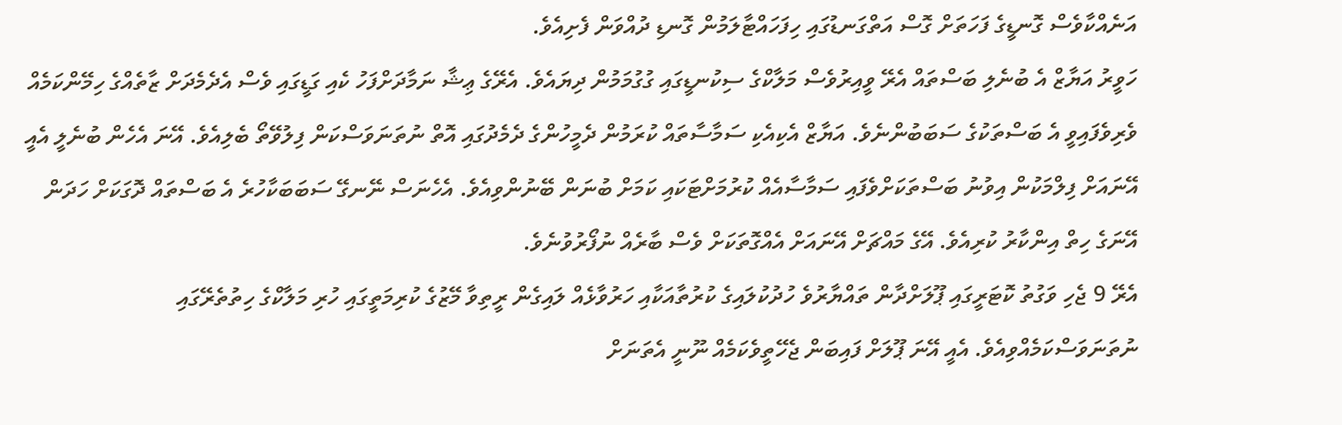އަނެއްކާވެސް ގޮނޑީގެ ފަހަތަށް ގޮސް އަތްގަނޑުގައި ހިފަހައްޓާލަމުން ގޮނޑި ދުއްވަން ފެށިއެވެ.
ހަވީރު އަޔާޒް އެ ބުނެލި ބަސްތައް އެރޭ ވީއިރުވެސް މަލާކްގެ ސިކުނޑީގައި ގުގުމަމުން ދިޔައެވެ. އެރޭގެ ޢިޝާ ނަމާދަށްފަހު ކެއި ގަޑީގައި ވެސް އެދެމެދަށް ޒާތެއްގެ ހިމޭންކަމެއް ވެރިވެފައިވީ އެ ބަސްތަކުގެ ސަބަބުންނެވެ. އަޔާޒް އެކިއެކި ސަމާސާތައް ކުރަމުން ދެމީހުންގެ ދެމެދުގައި އޮތް ނުތަނަވަސްކަން ފިލުވޭތޯ ބެލިއެވެ. އޭނަ އެހެން ބުނެލީ އެއީ އޭނައަށް ފިލްމަކުން އިވުނު ބަސްތަކަށްވެފައި ސަމާސާއެއް ކުރުމަށްޓަކައި ކަމަށް ބުނަން ބޭނުންވިއެވެ. އެހެނަސް ނޭނގޭ ސަބަބަކާހުރެ އެ ބަސްތައް ދޮގަކަށް ހަދަން އޭނަގެ ހިތް އިންކާރު ކުރިއެވެ. އޭގެ މައްޗަށް އޭނައަށް އެއްގޮތަކަށް ވެސް ބާރެއް ނުފޯރުވުނެވެ.
އެރޭ 9 ޖެހި ވަގުތު ކޮޓަރީގައި ޕޫލަށްދާން ތައްޔާރުވެ ހުދުކުލައިގެ ކުރުތާއަކާއި ހަރުވާޅެއް ލައިގެން ރީތިވާ މޭޒުގެ ކުރިމަތީގައި ހުރި މަލާކްގެ ހިތުތެރޭގައި ނުތަނަވަސްކަމެއްވިއެވެ. އެއީ އޭނަ ޕޫލަށް ފައިބަން ޖެހޭތީވެކަމެއް ނޫނީ އެތަނަށް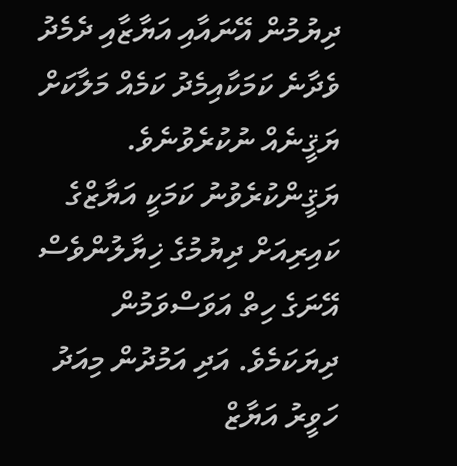ދިޔުމުން އޭނައާއި އަޔާޒާއި ދެމެދު ވެދާނެ ކަމަކާއިމެދު ކަމެއް މަލާކަށް ޔަޤީނެއް ނުކުރެވުނެވެ. ޔަޤީންކުރެވުނު ކަމަކީ އަޔާޒްގެ ކައިރިއަށް ދިޔުމުގެ ޚިޔާލުންވެސް އޭނަގެ ހިތް އަވަސްވަމުން ދިޔަކަމެވެ. އަދި އަމުދުން މިއަދު ހަވީރު އަޔާޒް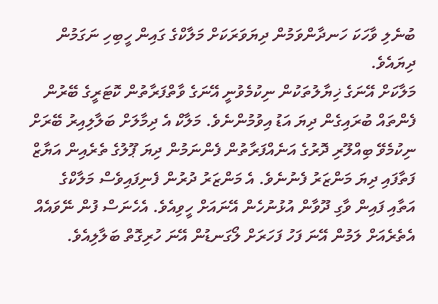ބުނެލި ވާހަކަ ހަނދާންވަމުން ދިޔަވަރަކަށް މަލާކްގެ ގައިން ހީބިހި ނަގަމުން ދިޔައެވެ.
މަލާކަށް އޭނަގެ ޚިޔާލުތަކުން ނިކުމެވުނީ އޭނަގެ ވާތްފަރާތުން ކޮޓަރީގެ ބޭރުން ފެންތައް ބުރައިގެން ދިޔަ އަޑު އިވުމުންނެވެ. މަލާކް އެ ދިމާލަށް ބަލާލިއިރު ބޭރަށް ނިކުމެވޭ ބިއްލޫރި ދޮރުގެ އަނެއްފަރާތުން ފެންނަމުން ދިޔަ ޕޫލުގެ ތެރެއިން އަޔާޒް ފަތާފައި ދިޔަ މަންޒަރު ފެނުނެވެ. އެ މަންޒަރު ދުރުން ފެނިފައިވެސް މަލާކްގެ އަތާއި ފައިން ވާގި ދޫވާން އުޅުނުހެން އޭނައަށް ހީވިއެވެ. އެހެނަސް ފުން ނޭވައެއް އެތެރެއަށް ލަމުން އޭނަ ފަހު ފަހަރަށް ލޯގަނޑުން އޭނަ ހުރިގޮތް ބަލާލިއެވެ.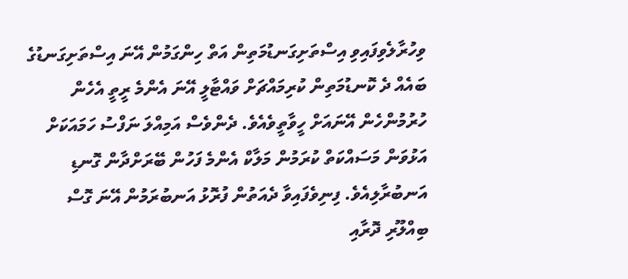ވިހުރާލެވިފައިވި އިސްތަށިގަނޑުމަތިން އަތް ހިންގަމުން އޭނަ އިސްތަށިގަނޑުގެ ބައެއް ދެ ކޮނޑުމަތިން ކުރިމައްޗަށް ވައްޓާލީ އޭނަ އެންމެ ރީތީ އެހެން ހުރުމުންހެން އޭނައަށް ހީވާތީވެއެވެ. ދެންވެސް އަމިއްލަ ނަފްސު ހަމައަކަށް އަޅުވަން މަސައްކަތް ކުރަމުން މަލާކް އެންމެ ފަހުން ބޭރަށްދާން ގޮނޑި އަނބުރާލިއެވެ. ފިނިވެފައިވާ ދެއަތުން ފުރޮޅު އަނބުރަމުން އޭނަ ގޮސް ބިއްލޫރި ދޮރާއި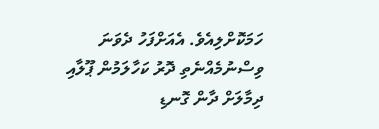ހަމަކޮށްލިއެވެ. އެއަށްފަހު ދެވަނަ ވިސްނުމެއްނެތި ދޮރު ކަހާލަމުން ޕޫލާއި ދިމާލަށް ދާން ގޮނޑި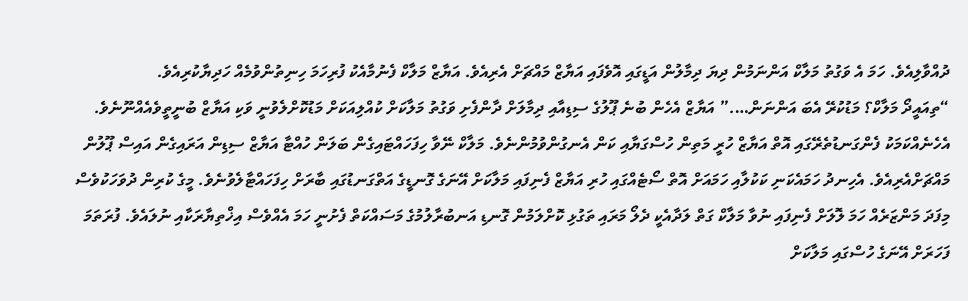ދުއްވާލިއެވެ. ހަމަ އެ ވަގުތު މަލާކް އަންނަމުން ދިޔަ ދިމާލުން އަޑީގައި އޮވެފައި އަޔާޒް މައްޗަށް އެރިއެވެ. އަޔާޒް މަލާކް ފެނުމާއެކު ފުރިހަމަ ހިނިތުންވުމެއް ހަދިޔާކުރިއެވެ.
“ތިއައީދޯ މަލާކް؟ މަޑުކުރޭ އެބަ އަންނަން….” އަޔާޒް އެހެން ބުނެ ޕޫލުގެ ސިޑިއާއި ދިމާލަށް ދާންފެށި ވަގުތު މަލާކަށް ކުއްލިއަކަށް މަޑުކޮށްލެވުނީ ވަކި އަޔާޒް ބުނީތީވެއެއްނޫނެވެ. އެހެނެއްކަމަކު ފެންގަނޑުތެރޭގައި އޮތް އަޔާޒް ހުރީ މަތިން ހުސްގަޔާއި ކަން އެނގުންވުމުންނެވެ. މަލާކް ނޭވާ ހިފަހައްޓައިގެން ބަލަން ހުއްޓާ އަޔާޒް ސިޑިން އަރައިގެން އައިސް ޕޫލުން މައްޗަށްއެރިއެވެ. އެހިނދު ހަމައެކަނި ކަކުލާއި ހަމައަށް އޮތް ސޯޓެއްގައި ހުރި އަޔާޒް ފެނިފައި މަލާކަށް އޭނަގެ ގޮނޑީގެ އަތްގަނޑުގައި ބާރަށް ހިފަހައްޓާލެވުނެވެ. މީގެ ކުރިން ދުވަހަކުވެސް މިފަދަ މަންޒަރެއް ހަމަ ލޮލަށް ފެނިފައި ނުވާ މަލާކް ގަތް ލަދާއެކީ ދެލޯ މަރައި ތަގުޅި ކޮށްލަމުން ގޮނޑި އަނބުރާލުމުގެ މަސައްކަތް ފެށުނީ ހަމަ އެއްވެސް އިޚްތިޔާރަކާއި ނުލައެވެ. ފުރަތަމަ ފަހަރަށް އޭނަގެ ހުސްގައި މަލާކަށް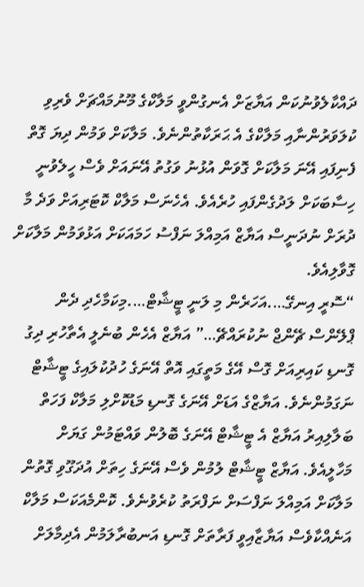ދައްކާލެވުނުކަން އަޔާޒަށް އެނގުންވީ މަލާކްގެ މޫނުމައްޗަށް ވެރިވި ކުލަވަރުންނާއި މަލާކްގެ އެ ޙަރަކާތުންނެވެ. މަލާކަށް ވަމުން ދިޔަ ގޮތް ފެނިފައި އޭނަ މަލާކަށް ގޮވަން އުޅުނު ވަގުތު އޭނައަށް ވެސް ހީލެވުނީ ހިސާބަކަށް ލަދުގެންފައި ހުރެއެވެ. އެހެނަސް މަލާކް ކޮޓަރިއަށް ވަދެ މާ ދުރަށް ނުދަނީސް އަޔާޒް އަމިއްލަ ނަފްސު ހަމައަކަށް އަޅުވަމުން މަލާކަށް ގޮވާލިއެވެ.
“ސޮރީ އިނގޭ….އަހަރެން މި ލަނީ ޓީޝާޓް….މިކަމާހެދި ދެން ޕްލޭންސް ޗޭންޖް ނުކުރައްޗޭ…” އަޔާޒް އެހެން ބުނެލީ އެތާހުރި ދިގު ގޮނޑި ކައިރިއަށް ގޮސް އޭގެ މަތީގައި އޮތް އޭނަގެ ހުދުކުލައިގެ ޓީޝާޓް ނަގަމުންނެވެ. އަޔާޒްގެ އަޑަށް އޭނަގެ ގޮނޑި މަޑުކޮށްލި މަލާކް ފަހަތް ބަލާލިއިރު އަޔާޒް އެ ޓީޝާޓް އޭނަގެ ބޮލުން ވައްޓަމުން ގަޔަށް މަހާލީއެވެ. އަޔާޒް ޓީޝާޓް ލުމުން ވެސް އޭނަގެ ހިތަށް އުދަގޫވި ގޮތުން މަލާކަށް އަމިއްލަ ނަފްސަށް ނަފްރަތު ކުރެވުނެވެ. ކޮންމެއަކަސް މަލާކް އަނެއްކާވެސް އަޔާޒާއިވީ ފަރާތަށް ގޮނޑި އަނބުރާލަމުން އެދިމާލަށް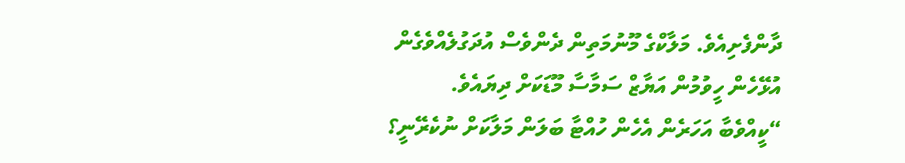ދާންފެށިއެވެ. މަލާކްގެ މޫނުމަތިން ދެންވެސް އުދަގުލެއްވެގެން އުޅޭހެން ހީވުމުން އަޔާޒް ސަމާސާ މޫޑަކަށް ދިޔައެވެ.
“ކީއްވެބާ އަހަރެން އެހެން ހުއްޓާ ބަލަން މަލާކަށް ނުކެރޭނީ؟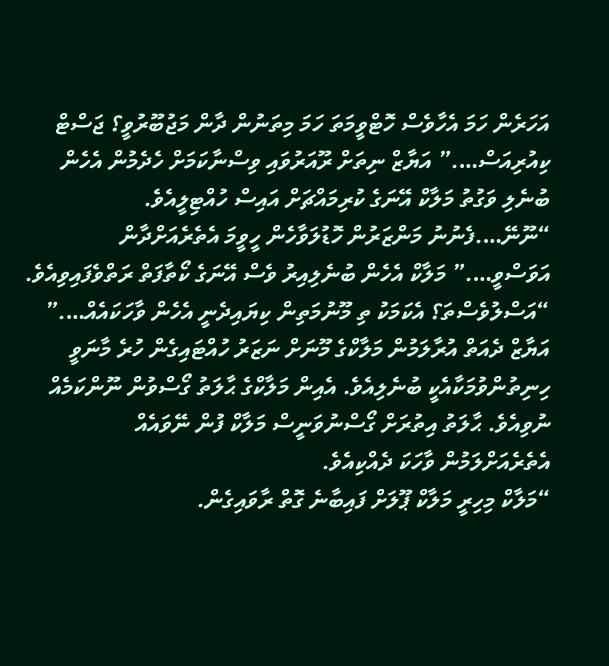އަހަރެން ހަމަ އެހާވެސް ހޮޓްވީމަތަ ހަމަ މިތަނުން ދާން މަޖުބޫރުވީ؟ ޖަސްޓް ކިއުރިއަސް….” އަޔާޒް ނިތަށް ރޫއަރުވައި ވިސްނާކަމަށް ހެދެމުން އެހެން ބުނެލި ވަގުތު މަލާކް އޭނަގެ ކުރިމައްޗަށް އައިސް ހުއްޓިލީއެވެ.
“ނޫނޭ….ފެނުނު މަންޒަރުން ހޮޑުލަވާހެން ހީވީމަ އެތެރެއަށްދާން އަވަސްވީ….” މަލާކް އެހެން ބުނެލިއިރު ވެސް އޭނަގެ ކޯތާފަތް ރަތްވެފައިވިއެވެ.
“އަސްލުވެސްތަ؟ އެކަމަކު ތި މޫނުމަތިން ކިޔައިދެނީ އެހެން ވާހަކައެއް….” އަޔާޒް ދެއަތް އުރާލަމުން މަލާކްގެ މޫނަށް ނަޒަރު ހުއްޓައިގެން ހުރެ މާނަވީ ހިނިތުންވުމަކާއެކީ ބުނެލިއެވެ. އެއިން މަލާކްގެ ޙާލަތު ގޯސްވުން ނޫންކަމެއް ނުވިއެވެ. ޙާލަތު އިތުރަށް ގޯސްނުވަނީސް މަލާކް ފުން ނޭވައެއް އެތެރެއަށްލަމުން ވާހަކަ ދެއްކިއެވެ.
“މަލާކް މިހިރީ މަލާކް ޕޫލަށް ފައިބާނެ ގޮތް ރާވައިގެން.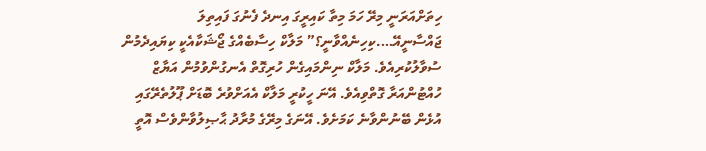ހިތަށްއަރަނީ މިރޭ ހަމަ މިތާ ކައިރީގަ އިނދެ ފެނުގަ ފައިތިލަ ޖައްސާނީއޭ….ކިހިނެއްވާނީ؟” މަލާކް ހިސާބެއްގެ ޖޯޝަކާއެކީ ކިޔައިދެމުން ސުވާލުކުރިއެވެ. މަލާކް ނިންމައިގެން ހުރިގޮތް އެނގުންވުމުން އަޔާޒް ހުއްޓުންއަރާ ގޮތްވިއެވެ. އޭނަ ހީކުރީ މަލާކް އެއަށްވުރެ ބޮޑަށް ޕޫލުތެރޭގައި އުޅެން ބޭނުންވާނެ ކަމަށެވެ. އޭނަގެ މިރޭގެ މުރާދު ޙާޞިލުވާންވެސް އޮތީ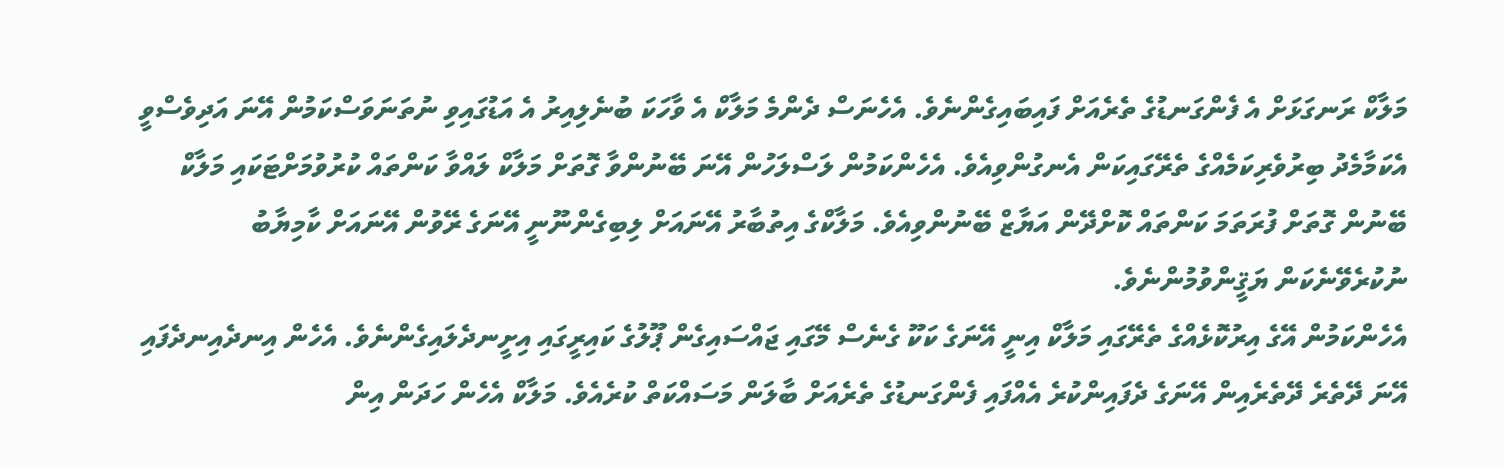މަލާކް ރަނގަޅަށް އެ ފެންގަނޑުގެ ތެރެއަށް ފައިބައިގެންނެވެ. އެހެނަސް ދެންމެ މަލާކް އެ ވާހަކަ ބުނެލިއިރު އެ އަޑުގައިވި ނުތަނަވަސްކަމުން އޭނަ އަދިވެސްވީ އެކަމާމެދު ބިރުވެރިކަމެއްގެ ތެރޭގައިކަން އެނގުންވިއެވެ. އެހެންކަމުން ލަސްލަހުން އޭނަ ބޭނުންވާ ގޮތަށް މަލާކް ލައްވާ ކަންތައް ކުރުވުމަށްޓަކައި މަލާކް ބޭނުން ގޮތަށް ފުރަތަމަ ކަންތައް ކޮށްދޭން އަޔާޒް ބޭނުންވިއެވެ. މަލާކްގެ އިތުބާރު އޭނައަށް ލިބިގެންނޫނީ އޭނަގެ ރޭވުން އޭނައަށް ކާމިޔާބު ނުކުރެވޭނެކަން ޔަޤީންވުމުންނެވެ.
އެހެންކަމުން އޭގެ އިރުކޮޅެއްގެ ތެރޭގައި މަލާކް އިނީ އޭނަގެ ކަކޫ ގެނެސް މޭގައި ޖައްސައިގެން ޕޫލުގެ ކައިރީގައި އިށީނދެލައިގެންނެވެ. އެހެން އިނދެއިނދެފައި އޭނަ ދޭތެރެ ދޭތެރެއިން އޭނަގެ ދެފައިންކުރެ އެއްފައި ފެންގަނޑުގެ ތެރެއަށް ބާލަން މަސައްކަތް ކުރެއެވެ. މަލާކް އެހެން ހަދަން އިން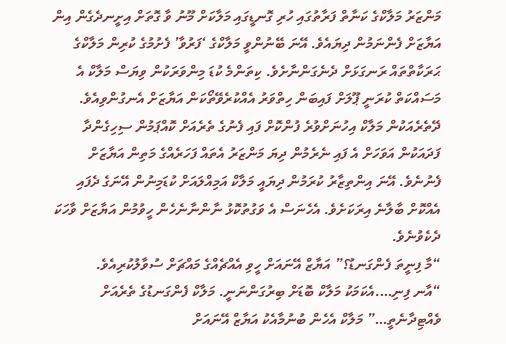މަންޒަރު މަލާކްގެ ކަނާތް ފަރާތުގައި ހުރި ގޮނޑީގައި މަލާކަށް މޫނު ވާ ގޮތަށް އިށީނދެގެން އިން އަޔާޒަށް ފެންނަމުން ދިޔައެވެ. އޭނަ ބޭނުންވީ މަލާކްގެ ‘ފަރުވާ’ ފެށުމުގެ ކުރިން މަލާކްގެ ޙަރަކާތްތައް ރަނގަޅަށް ދެނެގަންނާށެވެ. ކިތަންމެ ކުޑަ މިންވަރަކުން ވިޔަސް މަލާކް އެ މަސައްކަތް ކުރަނީ ޕޫލަށް ފައިބަން ހިތްވަރު އެއްކުރެވޭތޯކަން އަޔާޒަށް އެނގުންވިއެވެ. ދޭތެރެއަކުން މަލާކް އިހުނަށްވުރެ ފުންކޮށް ފައި ފެނުގެ ތެރެއަށް ކޮއްޕަމުން ސިހިގެންދާ ފަދައަކުން އަވަހަށް އެ ފައި ނެރެމުން ދިޔަ މަންޒަރު އެތައް ފަހަރެއްގެ މަތިން އަޔާޒަށް ފެނުނެވެ. އޭނަ އިންތިޒާރު ކުރަމުން ދިޔައީ މަލާކް އަމިއްލައަށް ކުޑަމިނުން އޭނަގެ ދެފައި އެއްކޮށް ބާލާނެ އިރަކަށެވެ. އެހެނަސް އެ ވަގުތުކޮޅު ނާންނާނެހެން ހީވުމުން އަޔާޒަށް ވާހަކަ ދެކެވުނެވެ.
“މާ ފިނީތަ ފެންގަނޑު؟” އަޔާޒް އޭނައަށް ހީވި އެއްޗެއްގެ މައްޗަށް ސުވާލުކުރިއެވެ.
“އާނ ފިނި….އެކަމަކު މަލާކް ބޮޑަށް ބިރުގަންނަނީ. މަލާކް ފެންގަނޑުގެ ތެރެއަށް ވެއްޓިދާނެތީ…” މަލާކް އެހެން ބުނުމާއެކު އަޔާޒް އޭނައަށް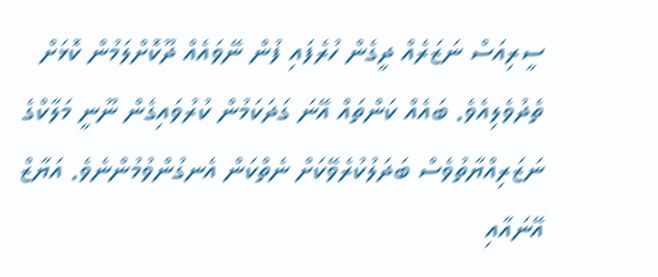ސީރިއަސް ނަޒަރެއް ދީގެން ހުރެފައި ފުން ނޭވައެއް ދޫކޮށްލަމުން ކޮޅަށް ތެދުވެލިއެވެ. ބައެއް ކަންތައް އޭނަ ގަދަކަމުން ކުރުވައިގެން ނޫނީ މަލާކްގެ ނަޒަރިއްޔާތުވެސް ބަދަލުކުރެވޭކަށް ނެތްކަން އެނގުންވުމުންނެވެ. އަޔާޒް އޭނައާއި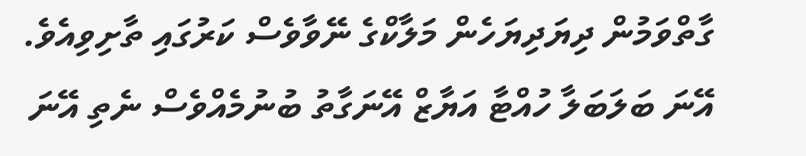ގާތްވަމުން ދިޔަދިޔަހެން މަލާކްގެ ނޭވާވެސް ކަރުގައި ތާށިވިއެވެ. އޭނަ ބަލަބަލާ ހުއްޓާ އަޔާޒް އޭނަގާތު ބުނުމެއްވެސް ނެތި އޭނަ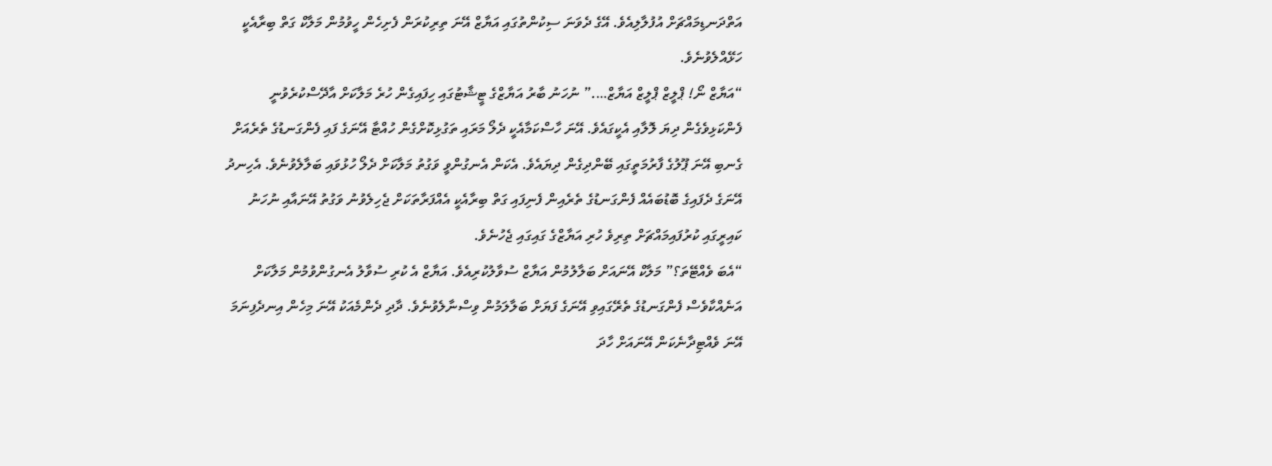އަތްދަނޑިމައްޗަށް އުފުލާލިއެވެ. އޭގެ ދެވަނަ ސިކުންތުގައި އަޔާޒް އޭނަ ތިރިކުރަން ފެށިހެން ހީވުމުން މަލާކް ގަތް ބިރާއެކީ ހަޅޭއްލެވުނެވެ.
“އަޔާޒް ނޯ! ޕްލީޒް ޕްލީޒް އަޔާޒް….” ނުހަނު ބާރު އަޔާޒްގެ ޓީޝާޓުގައި ހިފައިގެން ހުރެ މަލާކަށް އާދޭސްކުރެވުނީ ފެންކަޅިވެގެން ދިޔަ ލޮލާއި އެކީގައެވެ. އޭނަ ހާސްކަމާއެކީ ދެލޯ މަރައި ތަގުޅިކޮށްގެން ހުއްޓާ އޭނަގެ ފައި ފެންގަނޑުގެ ތެރެއަށް ގެނބި އޭނަ ޕޫލުގެ ފާރުމަތީގައި ބޭންދިގެން ދިޔައެވެ. އެކަން އެނގުންވީ ވަގުތު މަލާކަށް ދެލޯ ހުޅުވައި ބަލާލެވުނެވެ. އެހިނދު އޭނަގެ ދެފައިގެ ބޮޑުބައެއް ފެންގަނޑުގެ ތެރެއިން ފެނިފައި ގަތް ބިރާއެކީ އެއްފަރާތަކަށް ޖެހިލެވުނު ވަގުތު އޭނައާއި ނުހަނު ކައިރީގައި ކުރުފައިމައްޗަށް ތިރިވެ ހުރި އަޔާޒްގެ ގައިގައި ޖެހުނެވެ.
“އެބަ ވެއްޓޭތަ؟” މަލާކް އޭނައަށް ބަލާލުމުން އަޔާޒް ސުވާލުކުރިއެވެ. އަޔާޒް އެ ކުރި ސުވާލު އެނގުންވުމުން މަލާކަށް އަނެއްކާވެސް ފެންގަނޑުގެ ތެރޭގައިވި އޭނަގެ ފަޔަށް ބަލާލަމުން ވިސްނާލެވުނެވެ. ދާދި ދެންމެއަކު އޭނަ މިހެން އިނދެފިނަމަ އޭނަ ވެއްޓިދާނެކަން އޭނައަށް ހާދަ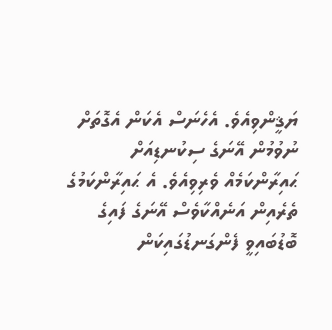ޔަޤީންވިއެވެ. އެހެނަސް އެކަން އެގޮތަށް ނުވުމުން އޭނަގެ ސިކުނޑިއަށް ޙައިރާންކަމެއް ވެރިވިއެވެ. އެ ޙައިރާންކަމުގެ ތެރެއިން އަނެއްކާވެސް އޭނަގެ ފައިގެ ބޮޑުބައިވީ ފެންގަނޑުގައިކަން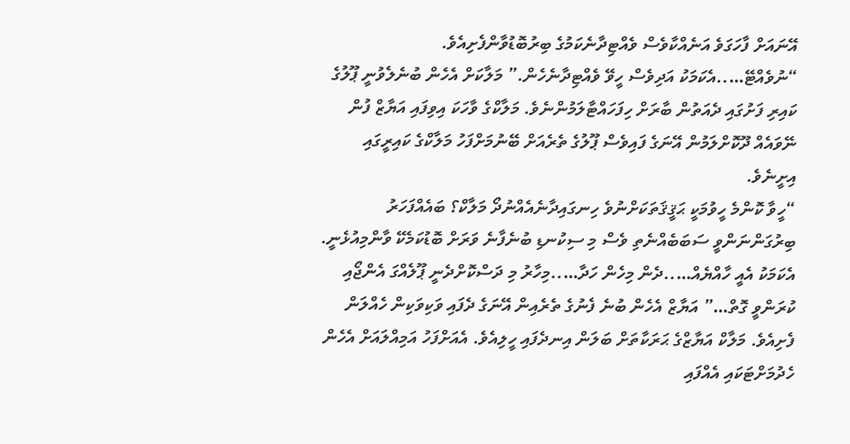އޭނައަށް ފާހަގަވެ އަނެއްކާވެސް ވެއްޓިދާނެކަމުގެ ބިރުބޮޑުވާންފެށިއެވެ.
“ނުވެއްޓޭ…..އެކަމަކު އަދިވެސް ހީވޭ ވެއްޓިދާނެހެން.” މަލާކަށް އެހެން ބުނެލެވުނީ ޕޫލުގެ ކައިރި ފަށުގައި ދެއަތުން ބާރަށް ހިފަހައްޓާލަމުންނެވެ. މަލާކްގެ ވާހަކަ އިވިފައި އަޔާޒް ފުން ނޭވައެއް ދޫކޮށްލަމުން އޭނަގެ ފައިވެސް ޕޫލުގެ ތެރެއަށް ބޭނުމަށްފަހު މަލާކްގެ ކައިރީގައި އިށީނެވެ.
“ހީވާ ކޮންމެ ހީވުމަކީ ޙަޤީޤަތަކަށްނުވެ ހިނގައިދާނެއެއްނުދޯ މަލާކް؟ ބައެއްފަހަރު ބިރުގަންނަންވީ ސަބަބެއްނެތި ވެސް މި ސިކުނޑި ބުނެފާނެ ވަރަށް ބޮޑުކަމެކޭ ވާންމިއުޅެނީ. އެކަމަކު އެއީ ހާއްޔެއް…..ދެން މިހެން ހަދާ…..މިހާރު މި ދަސްކޮށްދެނީ ޕޫލެއްގަ އެންޖޯއި ކުރަންވީ ގޮތް…” އަޔާޒް އެހެން ބުނެ ފެނުގެ ތެރެއިން އޭނަގެ ދެފައި ވަކިވަކިން ހެއްލަން ފެށިއެވެ. މަލާކް އަޔާޒްގެ ޙަރަކާތަށް ބަލަން އިނދެފައި ހީލިއެވެ. އެއަށްފަހު އަމިއްލައަށް އެހެން ހެދުމަށްޓަކައި އެއްފައި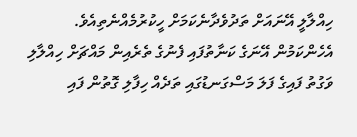ހިއްލާލީ އޭނައަށް ތަދުވެދާނެކަމަށް ހީކުރުމެއްނެތިއެވެ. އެހެންކަމުން އޭނަގެ ކަނާތުފައި ފެނުގެ ތެރެއިން މައްޗަށް ހިއްލާލި ވަގުތު ފައިގެ ފަލަ މަސްގަނޑުގައި ތަދެއް ހިފާލި ގޮތުން ފައި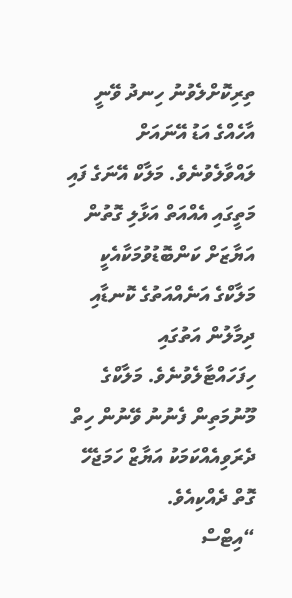ތިރިކޮށްލެވުނު ހިނދު ވޭނީ އާހެއްގެ އަޑު އޭނައަށް ލައްވާލެވުނެވެ. މަލާކް އޭނަގެ ފައި މަތީގައި އެއްއަތް އަޅާލި ގޮތުން އަޔާޒަށް ކަންބޮޑުވުމަކާއެކީ މަލާކްގެ އަނެއްއަތުގެ ކޮނޑާއި ދިމާލުން އަތުގައި ހިފަހައްޓާލެވުނެވެ. މަލާކްގެ މޫނުމަތިން ފެނުނު ވޭނުން ހިތް ދެރަވިއެއްކަމަކު އަޔާޒް ހަމަޖެހޭ ގޮތް ދެއްކިއެވެ.
“އިޓްސް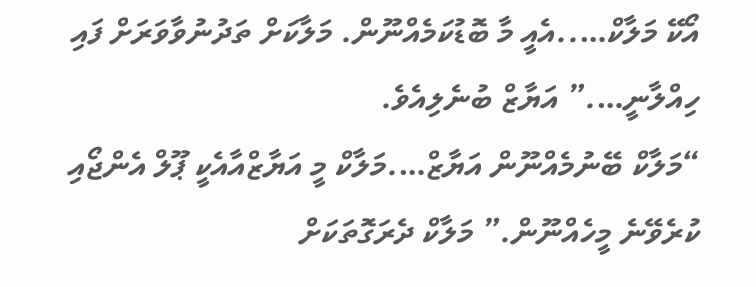އޯކޭ މަލާކް…..އެއީ މާ ބޮޑުކަމެއްނޫން. މަލާކަށް ތަދުނުވާވަރަށް ފައި ހިއްލާނީ….” އަޔާޒް ބުނެލިއެވެ.
“މަލާކް ބޭނުމެއްނޫން އަޔާޒް….މަލާކް މީ އަޔާޒްއާއެކީ ޕޫލް އެންޖޯއި ކުރެވޭނެ މީހެއްނޫން.” މަލާކް ދެރަގޮތަކަށް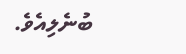ބުނެލިއެވެ.